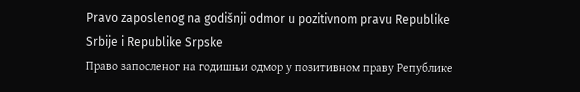Pravo zaposlenog na godišnji odmor u pozitivnom pravu Republike Srbije i Republike Srpske
Право запосленог на годишњи одмор у позитивном праву Републике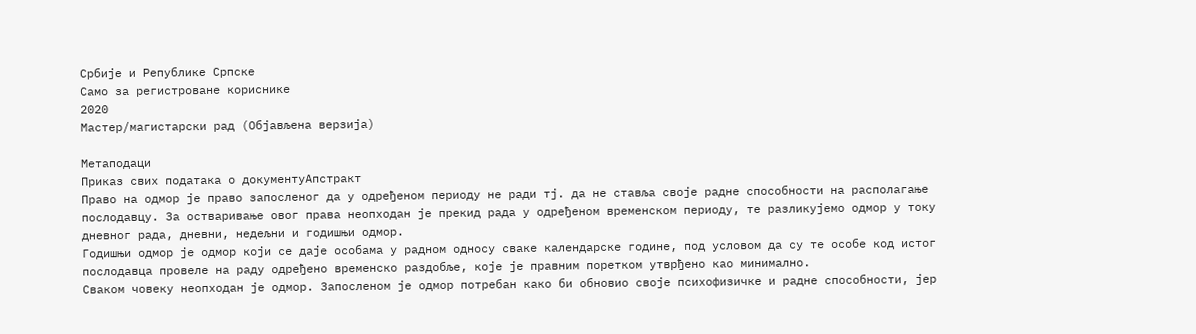Србије и Републике Српске
Само за регистроване кориснике
2020
Мастер/магистарски рад (Објављена верзија)

Метаподаци
Приказ свих података о документуАпстракт
Право на одмор је право запосленог да у одређеном периоду не ради тј. да не ставља своје радне способности на располагање послодавцу. За остваривање овог права неопходан је прекид рада у одређеном временском периоду, те разликујемо одмор у току дневног рада, дневни, недељни и годишњи одмор.
Годишњи одмор је одмор који се даје особама у радном односу сваке календарске године, под условом да су те особе код истог послодавца провеле на раду одређено временско раздобље, које је правним поретком утврђено као минимално.
Сваком човеку неопходан је одмор. Запосленом је одмор потребан како би обновио своје психофизичке и радне способности, јер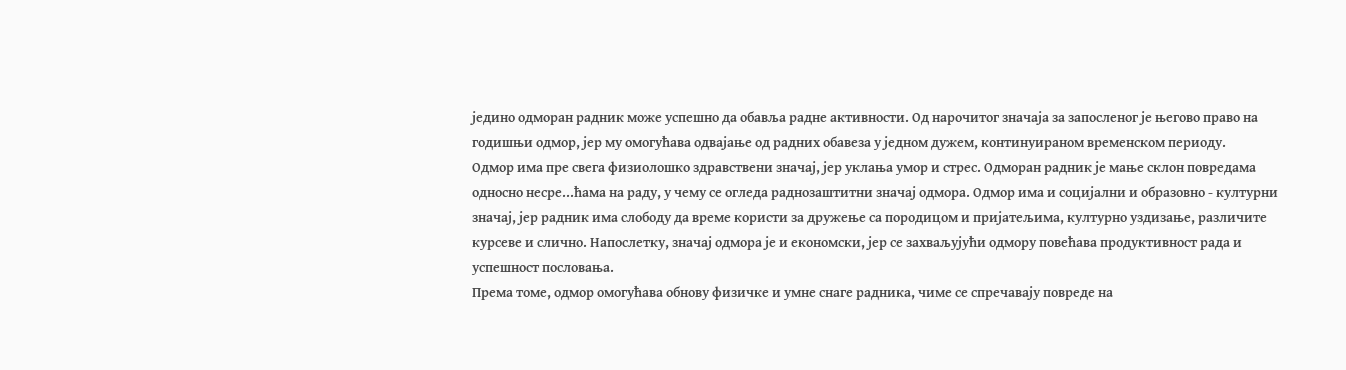једино одморан радник може успешно да обавља радне активности. Од нарочитог значаја за запосленог је његово право на годишњи одмор, јер му омогућава одвајање од радних обавеза у једном дужем, континуираном временском периоду.
Одмор има пре свега физиолошко здравствени значај, јер уклања умор и стрес. Одморан радник је мање склон повредама односно несре...ћама на раду, у чему се огледа раднозаштитни значај одмора. Одмор има и социјални и образовно - културни значај, јер радник има слободу да време користи за дружење са породицом и пријатељима, културно уздизање, различите курсеве и слично. Напослетку, значај одмора је и економски, јер се захваљујући одмору повећава продуктивност рада и успешност пословања.
Према томе, одмор омогућава обнову физичке и умне снаге радника, чиме се спречавају повреде на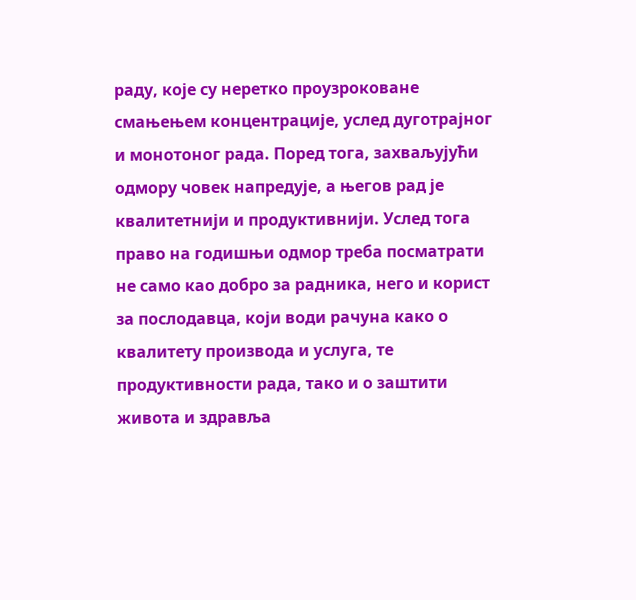раду, које су неретко проузроковане смањењем концентрације, услед дуготрајног и монотоног рада. Поред тога, захваљујући одмору човек напредује, а његов рад је квалитетнији и продуктивнији. Услед тога право на годишњи одмор треба посматрати не само као добро за радника, него и корист за послодавца, који води рачуна како о квалитету производа и услуга, те продуктивности рада, тако и о заштити живота и здравља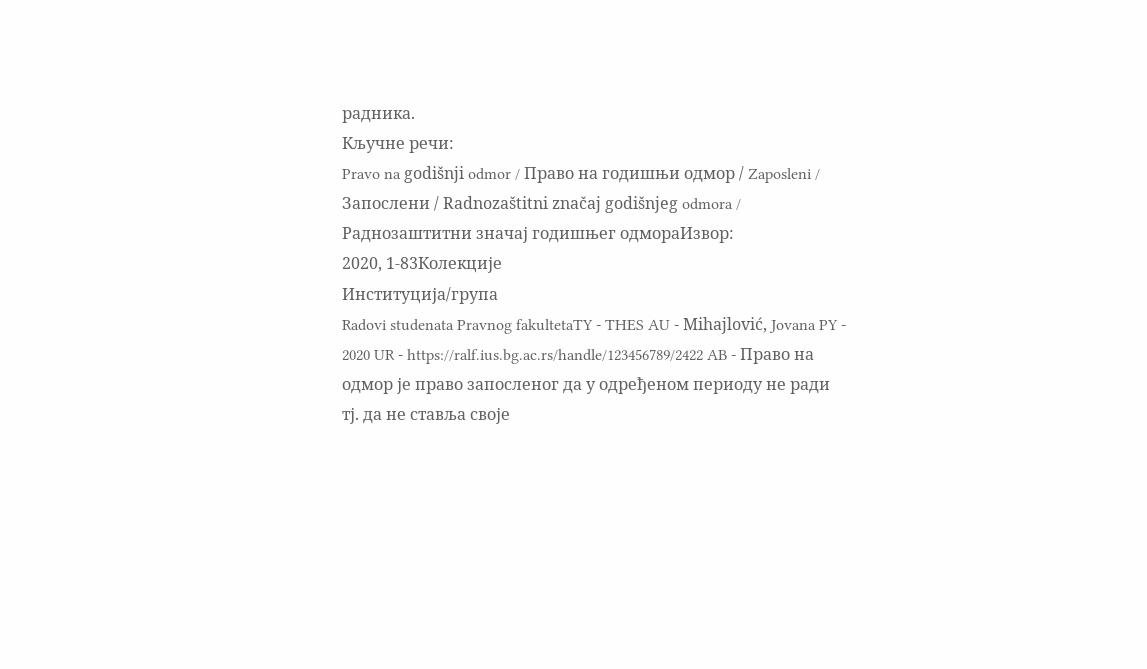радника.
Кључне речи:
Pravo na godišnji odmor / Право на годишњи одмор / Zaposleni / Запослени / Radnozaštitni značaj godišnjeg odmora / Раднозаштитни значај годишњег одмораИзвор:
2020, 1-83Колекције
Институција/група
Radovi studenata Pravnog fakultetaTY - THES AU - Mihajlović, Jovana PY - 2020 UR - https://ralf.ius.bg.ac.rs/handle/123456789/2422 AB - Право на одмор је право запосленог да у одређеном периоду не ради тј. да не ставља своје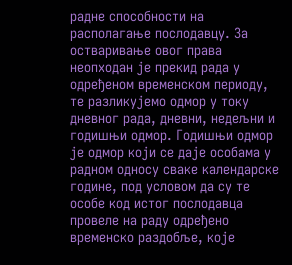радне способности на располагање послодавцу. За остваривање овог права неопходан је прекид рада у одређеном временском периоду, те разликујемо одмор у току дневног рада, дневни, недељни и годишњи одмор. Годишњи одмор је одмор који се даје особама у радном односу сваке календарске године, под условом да су те особе код истог послодавца провеле на раду одређено временско раздобље, које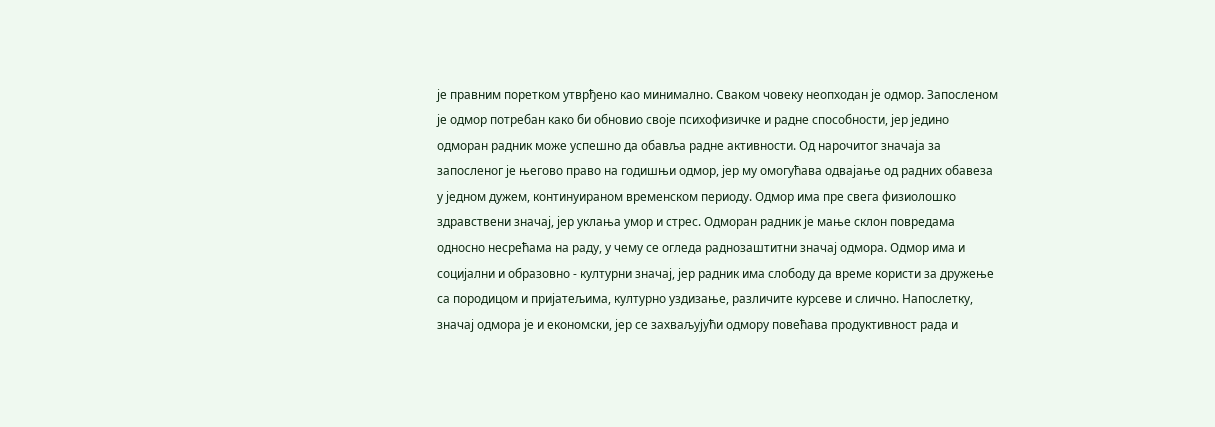је правним поретком утврђено као минимално. Сваком човеку неопходан је одмор. Запосленом је одмор потребан како би обновио своје психофизичке и радне способности, јер једино одморан радник може успешно да обавља радне активности. Од нарочитог значаја за запосленог је његово право на годишњи одмор, јер му омогућава одвајање од радних обавеза у једном дужем, континуираном временском периоду. Одмор има пре свега физиолошко здравствени значај, јер уклања умор и стрес. Одморан радник је мање склон повредама односно несрећама на раду, у чему се огледа раднозаштитни значај одмора. Одмор има и социјални и образовно - културни значај, јер радник има слободу да време користи за дружење са породицом и пријатељима, културно уздизање, различите курсеве и слично. Напослетку, значај одмора је и економски, јер се захваљујући одмору повећава продуктивност рада и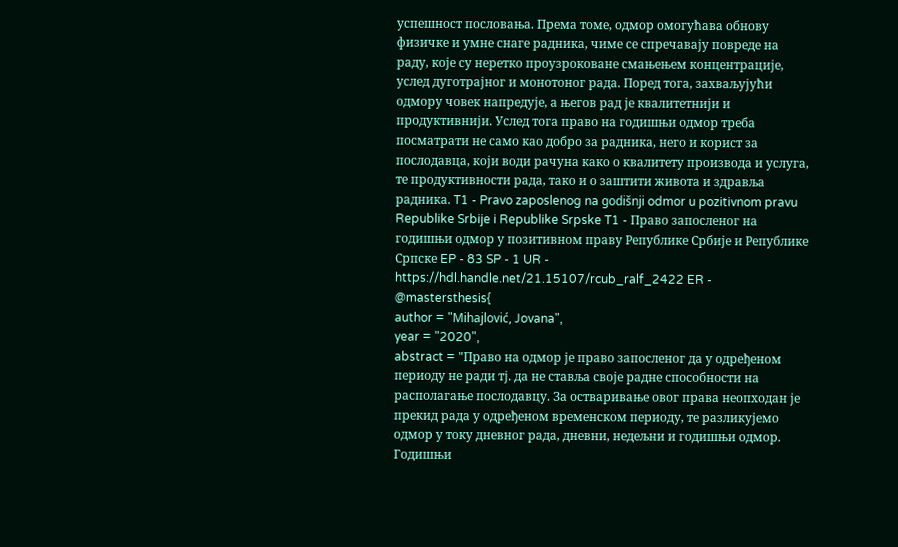успешност пословања. Према томе, одмор омогућава обнову физичке и умне снаге радника, чиме се спречавају повреде на раду, које су неретко проузроковане смањењем концентрације, услед дуготрајног и монотоног рада. Поред тога, захваљујући одмору човек напредује, а његов рад је квалитетнији и продуктивнији. Услед тога право на годишњи одмор треба посматрати не само као добро за радника, него и корист за послодавца, који води рачуна како о квалитету производа и услуга, те продуктивности рада, тако и о заштити живота и здравља радника. T1 - Pravo zaposlenog na godišnji odmor u pozitivnom pravu Republike Srbije i Republike Srpske T1 - Право запосленог на годишњи одмор у позитивном праву Републике Србије и Републике Српске EP - 83 SP - 1 UR - https://hdl.handle.net/21.15107/rcub_ralf_2422 ER -
@mastersthesis{
author = "Mihajlović, Jovana",
year = "2020",
abstract = "Право на одмор је право запосленог да у одређеном периоду не ради тј. да не ставља своје радне способности на располагање послодавцу. За остваривање овог права неопходан је прекид рада у одређеном временском периоду, те разликујемо одмор у току дневног рада, дневни, недељни и годишњи одмор.
Годишњи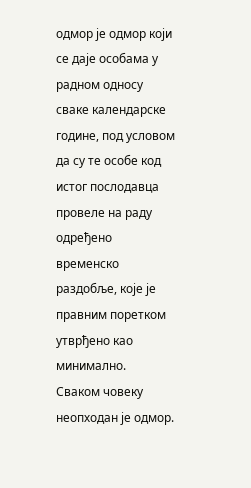одмор је одмор који се даје особама у радном односу сваке календарске године, под условом да су те особе код истог послодавца провеле на раду одређено временско раздобље, које је правним поретком утврђено као минимално.
Сваком човеку неопходан је одмор.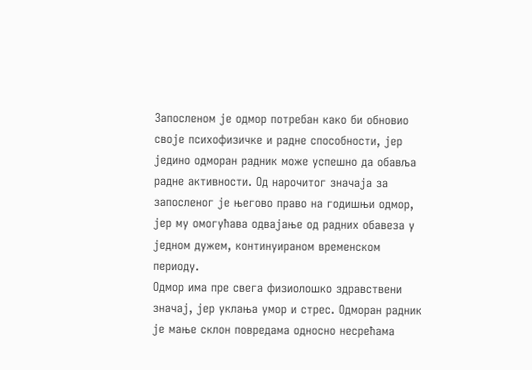Запосленом је одмор потребан како би обновио своје психофизичке и радне способности, јер једино одморан радник може успешно да обавља радне активности. Од нарочитог значаја за запосленог је његово право на годишњи одмор, јер му омогућава одвајање од радних обавеза у једном дужем, континуираном временском периоду.
Одмор има пре свега физиолошко здравствени значај, јер уклања умор и стрес. Одморан радник је мање склон повредама односно несрећама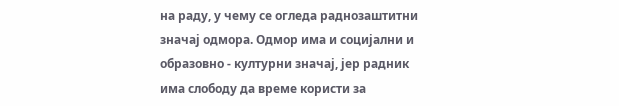на раду, у чему се огледа раднозаштитни значај одмора. Одмор има и социјални и образовно - културни значај, јер радник има слободу да време користи за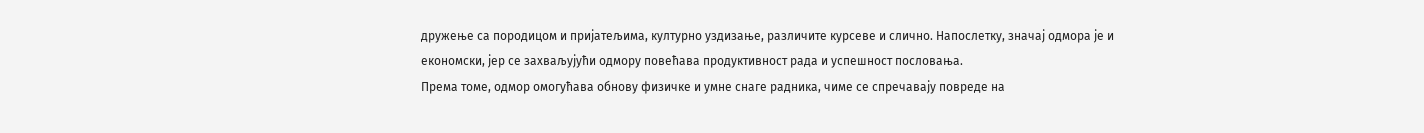дружење са породицом и пријатељима, културно уздизање, различите курсеве и слично. Напослетку, значај одмора је и економски, јер се захваљујући одмору повећава продуктивност рада и успешност пословања.
Према томе, одмор омогућава обнову физичке и умне снаге радника, чиме се спречавају повреде на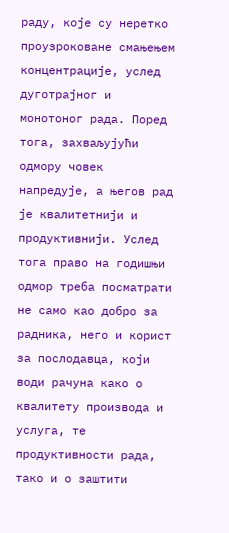раду, које су неретко проузроковане смањењем концентрације, услед дуготрајног и монотоног рада. Поред тога, захваљујући одмору човек напредује, а његов рад је квалитетнији и продуктивнији. Услед тога право на годишњи одмор треба посматрати не само као добро за радника, него и корист за послодавца, који води рачуна како о квалитету производа и услуга, те продуктивности рада, тако и о заштити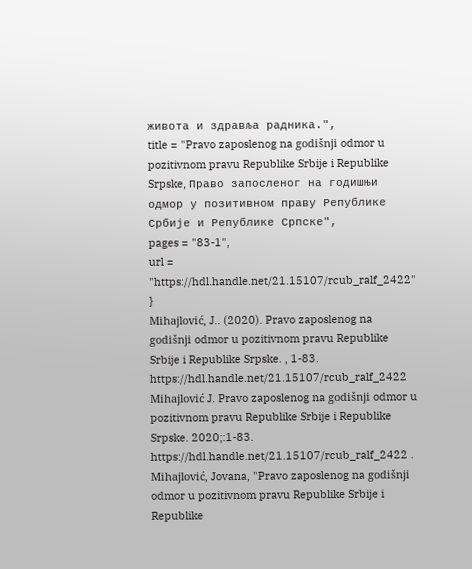живота и здравља радника.",
title = "Pravo zaposlenog na godišnji odmor u pozitivnom pravu Republike Srbije i Republike Srpske, Право запосленог на годишњи одмор у позитивном праву Републике Србије и Републике Српске",
pages = "83-1",
url = "https://hdl.handle.net/21.15107/rcub_ralf_2422"
}
Mihajlović, J.. (2020). Pravo zaposlenog na godišnji odmor u pozitivnom pravu Republike Srbije i Republike Srpske. , 1-83. https://hdl.handle.net/21.15107/rcub_ralf_2422
Mihajlović J. Pravo zaposlenog na godišnji odmor u pozitivnom pravu Republike Srbije i Republike Srpske. 2020;:1-83. https://hdl.handle.net/21.15107/rcub_ralf_2422 .
Mihajlović, Jovana, "Pravo zaposlenog na godišnji odmor u pozitivnom pravu Republike Srbije i Republike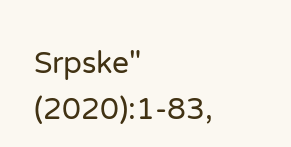Srpske" (2020):1-83,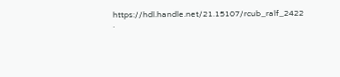https://hdl.handle.net/21.15107/rcub_ralf_2422 .